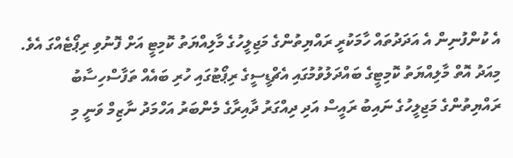އެ ކުންފުނިން އެ އަދަދުތައް ހާމަކުރީ ރައްޔިތުންގެ މަޖިލީހުގެ މާލިއްޔަތު ކޮމިޓީ އަށް ފޮނުވި ރިޕޯޓެއްގަ އެވެ.
މިއަދު އޮތް މާލިއްޔަތު ކޮމިޓީގެ ބައްދަލުވުމުގައި އެޗްޑީސީގެ ރިޕޯޓުގައި ހުރި ބައެއް ތަފާސްހިސާބު ރައްޔިތުންގެ މަޖިލީހުގެ ނައިބު ރައީސް އަދި ދިއްގަރު ދާއިރާގެ މެންބަރު އަހްމަދު ނާޒިމް ވަނީ މި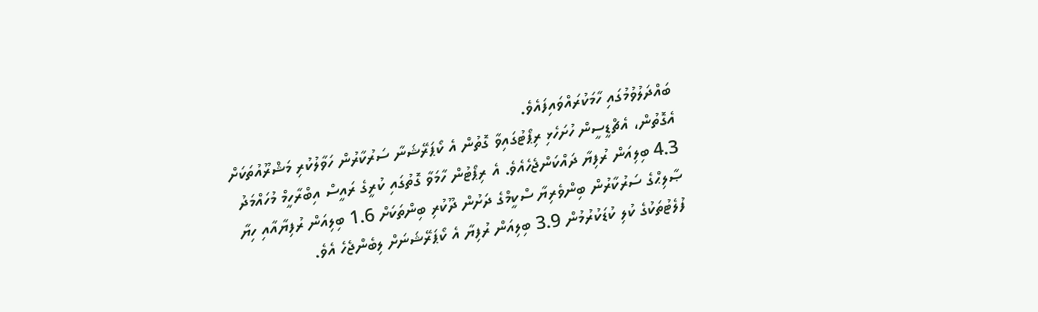ބައްދަލުވުމުގައި ހާމަކުރައްވައިފައެވެ.
އެގޮތުން، އެޗްޑީސީން ހުށަހެޅި ރިޕޯޓުގައިވާ ގޮތުން އެ ކޯޕަރޭޝަނާ ސަރުކާރުން ހަވާލުކުރި މަޝްރޫއުތަކަށް 4.3 ބިލިއަން ރުފިޔާ ދައްކަންޖެހެއެވެ. އެ ރިޕޯޓުން ހާމަވާ ގޮތުގައި ކުރީގެ ރައީސް އިބްރާހީމް މުހައްމަދު ޞާލިޙްގެ ސަރުކާރުން ބިންވެރިޔާ ސްކީމްގެ ދަށުން ދޫކުރި ބިންތަކަށް 1.6 ބިލިއަން ރުފިޔާއާއި ހިޔާ ފުލެޓުތަކުގެ ކުލި ކުޑަކުރުމުން 3.9 ބިލިއަން ރުފިޔާ އެ ކޯޕަރޭޝަނަށް ލިބެންޖެހެ އެވެ.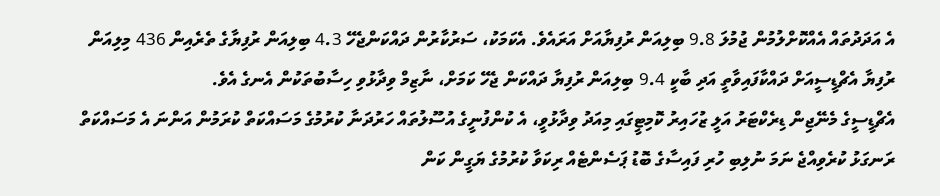އެ އަދަދުތައް އެއްކޮށްލުމުން ޖުމުލަ 9.8 ބިލިއަން ރުފިޔާއަށް އަރައެވެ. އެކަމަކު، ސަރުކާރުން ދައްކަންޖެހޭ 4.3 ބިލިއަން ރުފިޔާގެ ތެރެއިން 436 މިލިއަން ރުފިޔާ އެޗްޑީސީއަށް ދައްކާފައިވާތީ އަދި ބާކީ 9.4 ބިލިއަން ރުފިޔާ ދައްކަން ޖެހޭ ކަމަށް، ނާޒިމް ވިދާޅުވި ހިސާބުތަކުން އެނގެ އެވެ.
އެޗްޑީސީގެ މެނޭޖިން ޑިރެކްޓަރު އަލީ ޒުހައިރު ކޮމިޓީގައި މިއަދު ވިދާޅުވީ، އެ ކުންފުނީގެ އުސޫލުތައް ހަރުދަނާ ކުރުމުގެ މަސައްކަތް ކުރަމުން އަންނަ އެ މަސައްކަތް ރަނގަޅު ކުރެވިއްޖެ ނަމަ ނުލިބި ހުރި ފައިސާގެ ބޮޑު ޕަސެންޓެއް ރިކަވާ ކުރުމުގެ ޔަގީން ކަން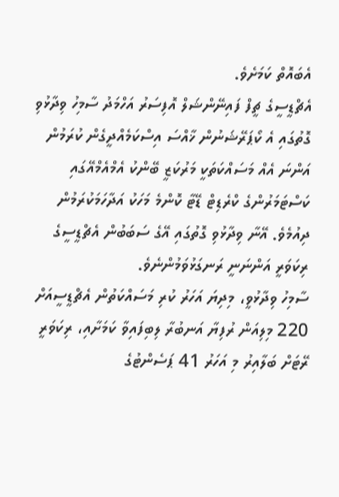އެބައޮތް ކަމަށެވެ.
އެޗްޑީސީގެ ޗީފް ފައިނޭންޝަލް އޮފިސަރު އަހްމަދު ސާމިހު ވިދާޅުވި ގޮތުގައި އެ ކޯޕަރޭޝަނުން ޚާއްސަ އިސްކަމެއްދީގެން ކުރަމުން އަންނަ އެއް މަސައްކަތަކީ މަރުކަޒީ ބޭންކު އެމްއެމްއޭގައި ކަސްޓަމަރުންގެ ކްރެޑިޓް ޑޭޓާ ކޮންމެ މަހަކު އަދާހަމަކުރަމުން ދިއުމެވެ. އޭނާ ވިދާޅުވި ގޮތުގައި އޭގެ ސަބަބުން އެޗްޑީސީގެ ރިކަވަރީ އަންނަނީ ރަނގަޅުވަމުންނެވެ.
ސާމިހު ވިދާޅުވީ، މިދިޔަ އަހަރު ކުރި މަސައްކަތުން އެޗްޑީސީއަށް 220 މިލިއަން ރުފިޔާ އަނބުރާ ލިބިފައިވާ ކަމަށާއި، ރިކަވަރީ ރޭޓަށް ބަލާއިރު މި އަހަރު 41 ޕަސެންޓުގެ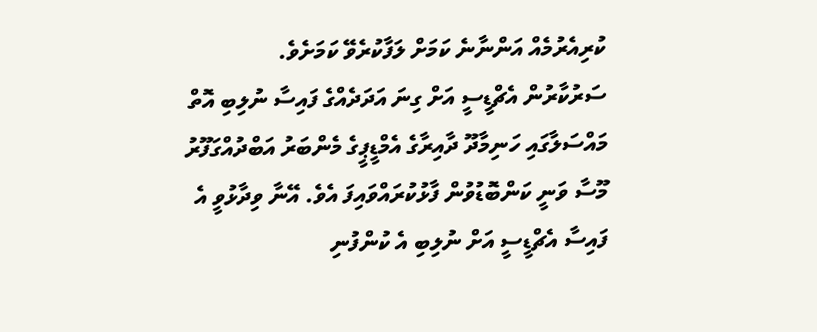ކުރިއެރުމެއް އަންނާނެ ކަމަށް ލަފާކުރެވޭ ކަމަށެވެ.
ސަރުކާރުން އެޗްޑީސީ އަށް ގިނަ އަދަދެއްގެ ފައިސާ ނުލިބި އޮތް މައްސަލާގައި ހަނިމާދޫ ދާއިރާގެ އެމްޑީޕީގެ މެންބަރު އަބްދުއްގަފޫރު މޫސާ ވަނީ ކަންބޮޑުވުން ފާޅުކުރައްވައިފަ އެވެ. އޭނާ ވިދާޅުވީ އެ ފައިސާ އެޗްޑީސީ އަށް ނުލިބި އެ ކުންފުނި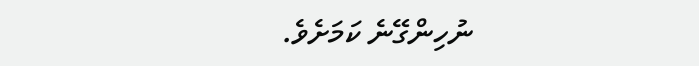ނުހިންގޭނެ ކަމަށެވެ.